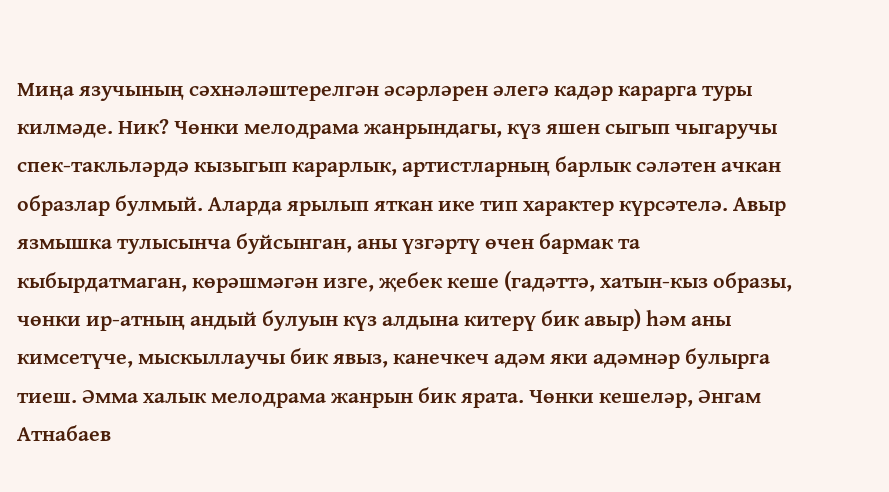Миңа язучының сәхнәләштерелгән әсәрләрен әлегә кадәр карарга туры килмәде. Ник? Чөнки мелодрама жанрындагы, күз яшен сыгып чыгаручы спек-такльләрдә кызыгып карарлык, артистларның барлык сәләтен ачкан образлар булмый. Аларда ярылып яткан ике тип характер күрсәтелә. Авыр язмышка тулысынча буйсынган, аны үзгәртү өчен бармак та кыбырдатмаган, көрәшмәгән изге, җебек кеше (гадәттә, хатын-кыз образы, чөнки ир-атның андый булуын күз алдына китерү бик авыр) һәм аны кимсетүче, мыскыллаучы бик явыз, канечкеч адәм яки адәмнәр булырга тиеш. Әмма халык мелодрама жанрын бик ярата. Чөнки кешеләр, Әнгам Атнабаев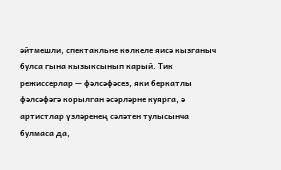әйтмешли, спектакльне көлкеле яисә кызганыч булса гына кызыксынып карый. Тик режиссерлар — фәлсәфәсез, яки беркатлы фәлсәфәгә корылган әсәрләрне куярга, ә артистлар үзләренең сәләтен тулысынча булмаса да,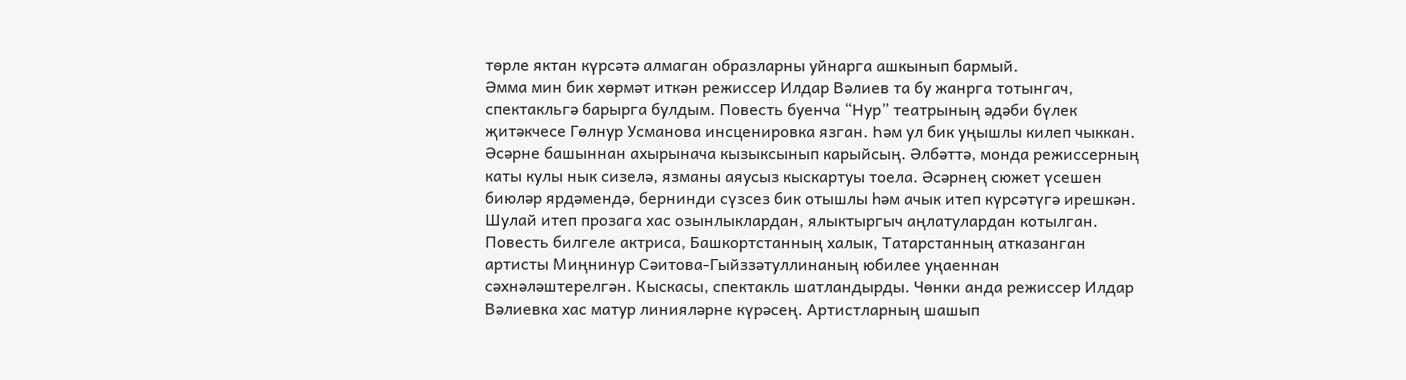төрле яктан күрсәтә алмаган образларны уйнарга ашкынып бармый.
Әмма мин бик хөрмәт иткән режиссер Илдар Вәлиев та бу жанрга тотынгач, спектакльгә барырга булдым. Повесть буенча “Нур” театрының әдәби бүлек җитәкчесе Гөлнур Усманова инсценировка язган. Һәм ул бик уңышлы килеп чыккан. Әсәрне башыннан ахырынача кызыксынып карыйсың. Әлбәттә, монда режиссерның каты кулы нык сизелә, язманы аяусыз кыскартуы тоела. Әсәрнең сюжет үсешен биюләр ярдәмендә, бернинди сүзсез бик отышлы һәм ачык итеп күрсәтүгә ирешкән. Шулай итеп прозага хас озынлыклардан, ялыктыргыч аңлатулардан котылган.
Повесть билгеле актриса, Башкортстанның халык, Татарстанның атказанган артисты Миңнинур Сәитова-Гыйззәтуллинаның юбилее уңаеннан сәхнәләштерелгән. Кыскасы, спектакль шатландырды. Чөнки анда режиссер Илдар Вәлиевка хас матур линияләрне күрәсең. Артистларның шашып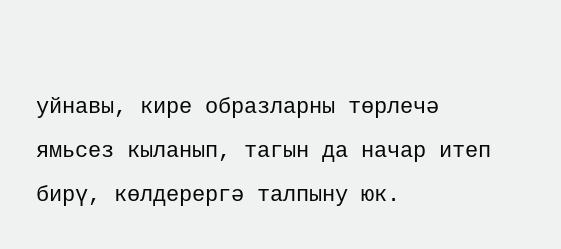уйнавы, кире образларны төрлечә ямьсез кыланып, тагын да начар итеп бирү, көлдерергә талпыну юк.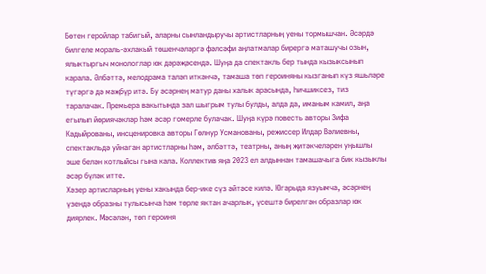Бөтен геройлар табигый, аларны сынландыручы артистларның уены тормышчан. Әсәрдә билгеле мораль-әхлакый төшенчәләргә фәлсәфи аңлатмалар бирергә маташучы озын, ялыктыргыч монологлар юк дәрәҗәсендә. Шуңа да спектакль бер тында кызыксынып карала. Әлбәттә, мелодрама таләп иткәнчә, тамаша төп героиняны кызганып күз яшьләре түгәргә дә мәҗбүр итә. Бу әсәрнең матур даны халык арасында, һичшиксез, тиз таралачак. Премьера вакытында зал шыгрым тулы булды, алда да, иманым камил, аңа егылып йөриячәкләр һәм әсәр гомерле булачак. Шуңа күрә повесть авторы Зифа Кадыйрованы, инсценировка авторы Гөлнур Усманованы, режиссер Илдар Вәлиевны, спектакльдә уйнаган артистларны һәм, әлбәттә, театрны, аның җитәкчеләрен уңышлы эше белән котлыйсы гына кала. Коллектив яңа 2023 ел алдыннан тамашачыга бик кызыклы әсәр бүләк итте.
Хәзер артисларның уены хакында бер-ике сүз әйтәсе килә. Югарыда язуымча, әсәрнең үзендә образны тулысынча һәм төрле яктан ачарлык, үсештә бирелгән образлар юк диярлек. Мәсәлән, төп героиня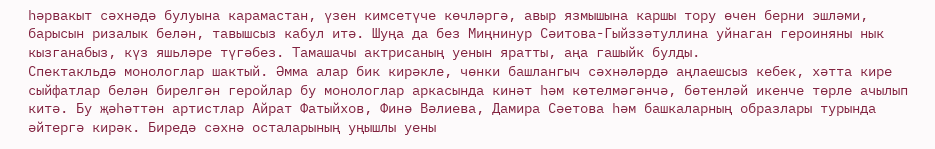һәрвакыт сәхнәдә булуына карамастан, үзен кимсетүче көчләргә, авыр язмышына каршы тору өчен берни эшләми, барысын ризалык белән, тавышсыз кабул итә. Шуңа да без Миңнинур Сәитова-Гыйззәтуллина уйнаган героиняны нык кызганабыз, күз яшьләре түгәбез. Тамашачы актрисаның уенын яратты, аңа гашыйк булды.
Спектакльдә монологлар шактый. Әмма алар бик кирәкле, чөнки башлангыч сәхнәләрдә аңлаешсыз кебек, хәтта кире сыйфатлар белән бирелгән геройлар бу монологлар аркасында кинәт һәм көтелмәгәнчә, бөтенләй икенче төрле ачылып китә. Бу җәһәттән артистлар Айрат Фатыйхов, Финә Вәлиева, Дамира Сәетова һәм башкаларның образлары турында әйтергә кирәк. Биредә сәхнә осталарының уңышлы уены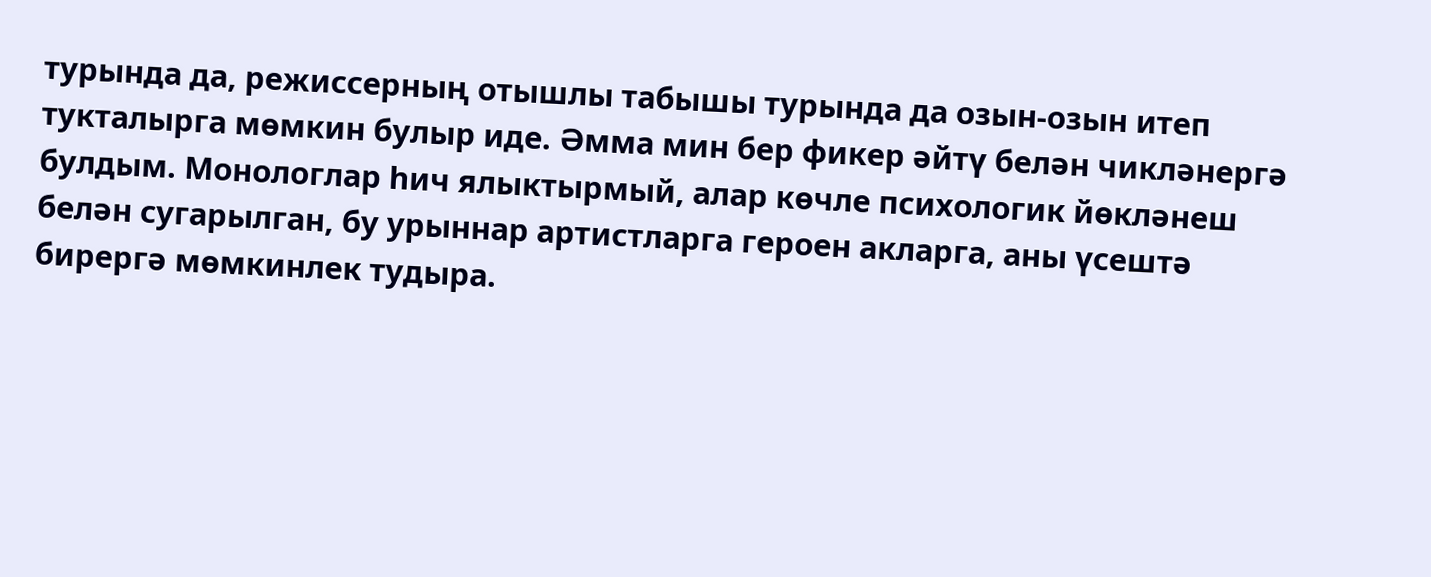турында да, режиссерның отышлы табышы турында да озын-озын итеп тукталырга мөмкин булыр иде. Әмма мин бер фикер әйтү белән чикләнергә булдым. Монологлар һич ялыктырмый, алар көчле психологик йөкләнеш белән сугарылган, бу урыннар артистларга героен акларга, аны үсештә бирергә мөмкинлек тудыра.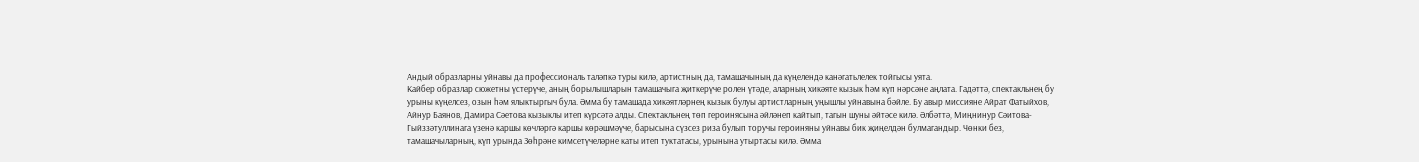Андый образларны уйнавы да профессиональ таләпкә туры килә, артистның да, тамашачының да күңелендә канәгатьлелек тойгысы уята.
Кайбер образлар сюжетны үстерүче, аның борылышларын тамашачыга җиткерүче ролен үтәде, аларның хикәяте кызык һәм күп нәрсәне аңлата. Гадәттә, спектакльнең бу урыны күңелсез, озын һәм ялыктыргыч була. Әмма бу тамашада хикәятләрнең кызык булуы артистларның уңышлы уйнавына бәйле. Бу авыр миссияне Айрат Фатыйхов, Айнур Баянов, Дамира Сәетова кызыклы итеп күрсәтә алды. Спектакльнең төп героинясына әйләнеп кайтып, тагын шуны әйтәсе килә. Әлбәттә, Миңнинур Сәитова-Гыйззәтуллинага үзенә каршы көчләргә каршы көрәшмәүче, барысына сүзсез риза булып торучы героиняны уйнавы бик җиңелдән булмагандыр. Чөнки без, тамашачыларның, күп урында Зөһрәне кимсетүчеләрне каты итеп туктатасы, урынына утыртасы килә. Әмма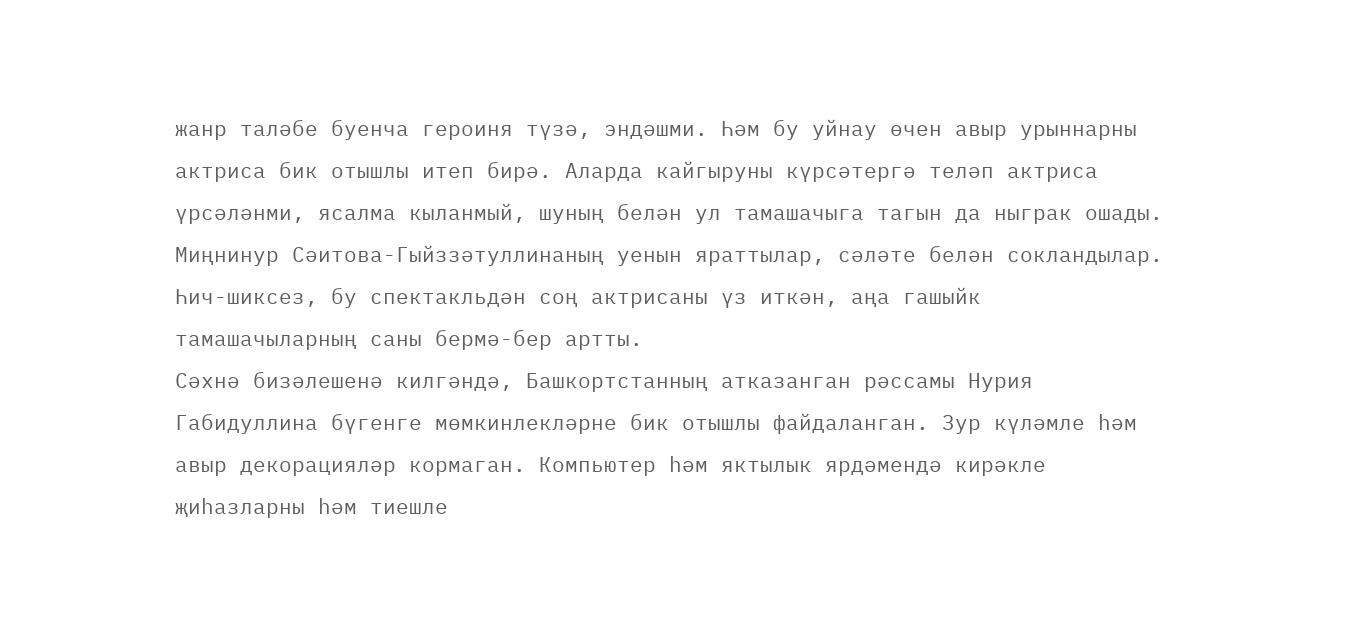жанр таләбе буенча героиня түзә, эндәшми. Һәм бу уйнау өчен авыр урыннарны актриса бик отышлы итеп бирә. Аларда кайгыруны күрсәтергә теләп актриса үрсәләнми, ясалма кыланмый, шуның белән ул тамашачыга тагын да ныграк ошады. Миңнинур Сәитова-Гыйззәтуллинаның уенын яраттылар, сәләте белән сокландылар. Һич-шиксез, бу спектакльдән соң актрисаны үз иткән, аңа гашыйк тамашачыларның саны бермә-бер артты.
Сәхнә бизәлешенә килгәндә, Башкортстанның атказанган рәссамы Нурия Габидуллина бүгенге мөмкинлекләрне бик отышлы файдаланган. Зур күләмле һәм авыр декорацияләр кормаган. Компьютер һәм яктылык ярдәмендә кирәкле җиһазларны һәм тиешле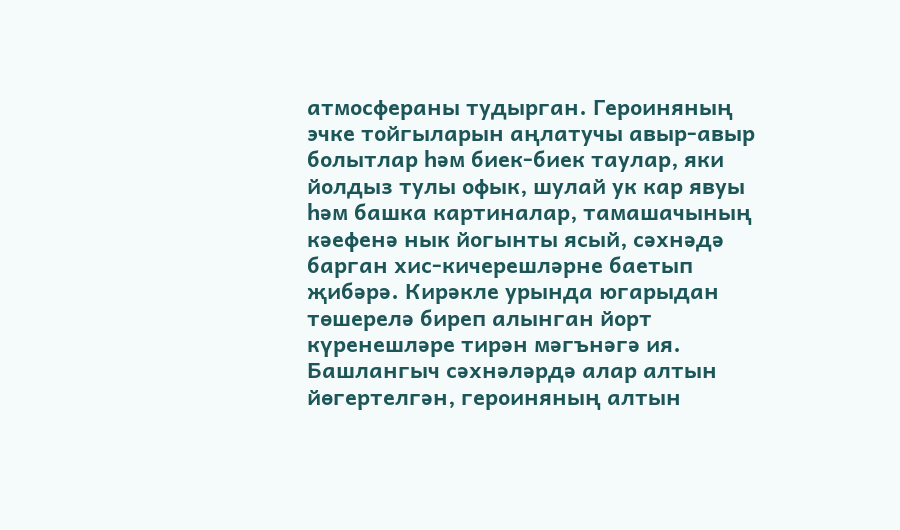атмосфераны тудырган. Героиняның эчке тойгыларын аңлатучы авыр-авыр болытлар һәм биек-биек таулар, яки йолдыз тулы офык, шулай ук кар явуы һәм башка картиналар, тамашачының кәефенә нык йогынты ясый, сәхнәдә барган хис-кичерешләрне баетып җибәрә. Кирәкле урында югарыдан төшерелә биреп алынган йорт күренешләре тирән мәгънәгә ия. Башлангыч сәхнәләрдә алар алтын йөгертелгән, героиняның алтын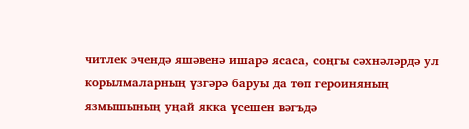читлек эчендә яшәвенә ишарә ясаса, соңгы сәхнәләрдә ул корылмаларның үзгәрә баруы да төп героиняның язмышының уңай якка үсешен вәгъдә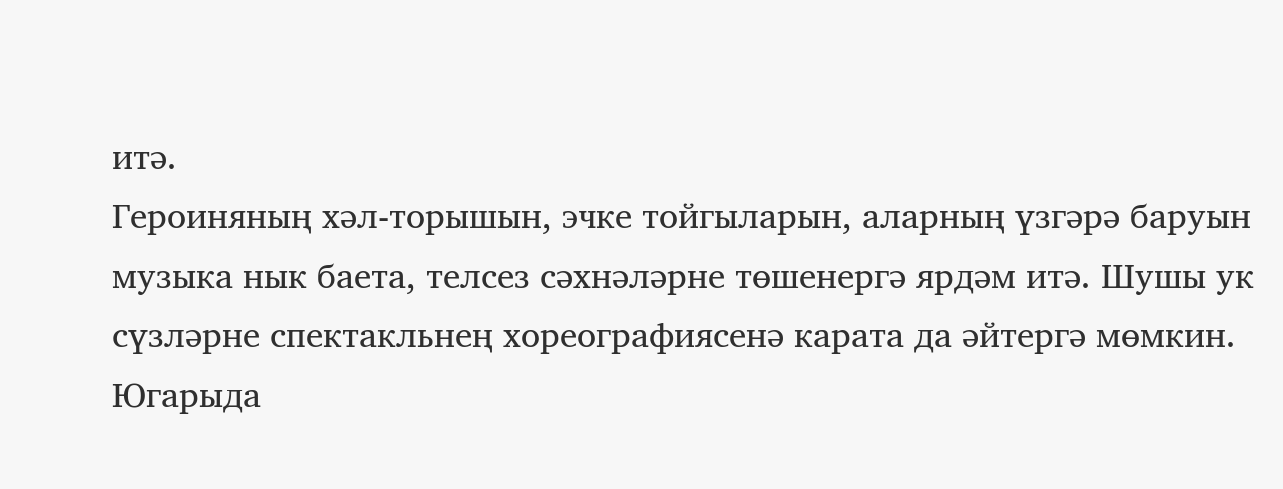итә.
Героиняның хәл-торышын, эчке тойгыларын, аларның үзгәрә баруын музыка нык баета, телсез сәхнәләрне төшенергә ярдәм итә. Шушы ук сүзләрне спектакльнең хореографиясенә карата да әйтергә мөмкин. Югарыда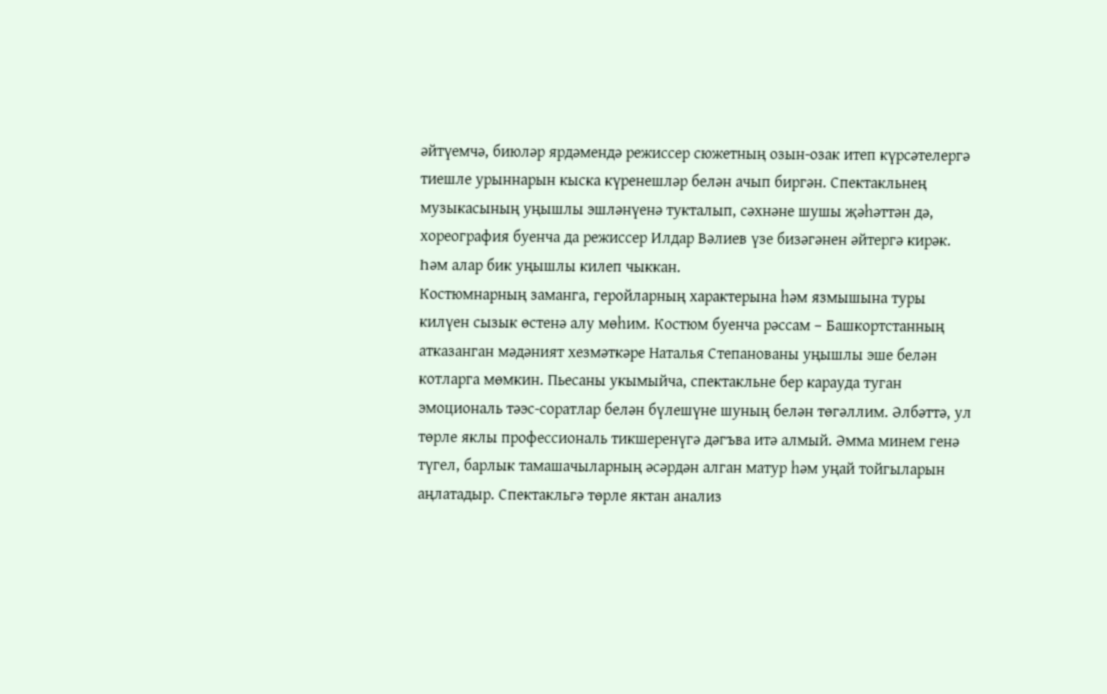әйтүемчә, биюләр ярдәмендә режиссер сюжетның озын-озак итеп күрсәтелергә тиешле урыннарын кыска күренешләр белән ачып биргән. Спектакльнең музыкасының уңышлы эшләнүенә тукталып, сәхнәне шушы җәһәттән дә, хореография буенча да режиссер Илдар Вәлиев үзе бизәгәнен әйтергә кирәк. Һәм алар бик уңышлы килеп чыккан.
Костюмнарның заманга, геройларның характерына һәм язмышына туры килүен сызык өстенә алу мөһим. Костюм буенча рәссам – Башкортстанның атказанган мәдәният хезмәткәре Наталья Степанованы уңышлы эше белән котларга мөмкин. Пьесаны укымыйча, спектакльне бер карауда туган эмоциональ тәэс-соратлар белән бүлешүне шуның белән төгәллим. Әлбәттә, ул төрле яклы профессиональ тикшеренүгә дәгъва итә алмый. Әмма минем генә түгел, барлык тамашачыларның әсәрдән алган матур һәм уңай тойгыларын аңлатадыр. Спектакльгә төрле яктан анализ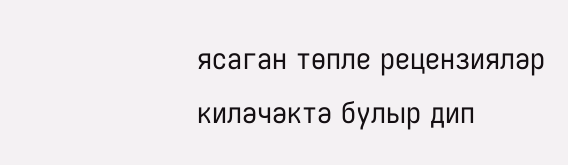ясаган төпле рецензияләр киләчәктә булыр дип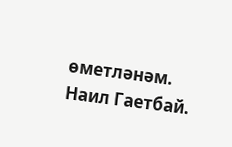өметләнәм.
Наил Гаетбай.